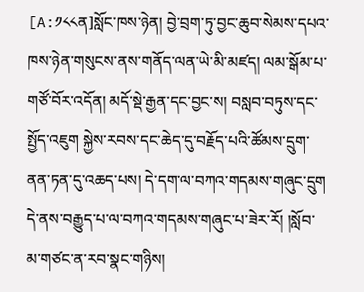[A:༡༨༨ན]སློང་ཁས་ཉེན། བྱེ་བྲག་ཏུ་བྱང་ཆུབ་སེམས་དཔའ་ཁས་ཉེན་གསུངས་ནས་གནོད་ལན་ཡེ་མི་མཛད། ལམ་སྒོམ་པ་གཙོ་བོར་འདོན། མདོ་སྡེ་རྒྱན་དང་བྱང་ས། བསླབ་བཏུས་དང་སྤྱོད་འཇུག སྐྱེས་རབས་དང་ཆེད་དུ་བརྗོད་པའི་ཚོམས་དྲུག་ནན་ཏན་དུ་འཆད་པས། དེ་དག་ལ་བཀའ་གདམས་གཞུང་དྲུག དེ་ནས་བརྒྱུད་པ་ལ་བཀའ་གདམས་གཞུང་པ་ཟེར་རོ། །སློབ་མ་གཙང་ན་རབ་སྣང་གཉིས།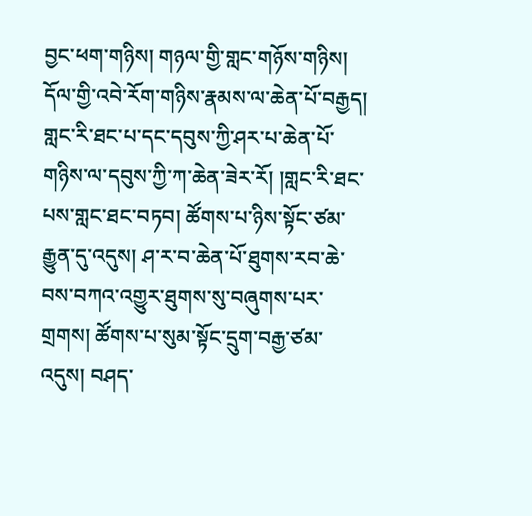བྱང་ཕག་གཉིས། གཉལ་གྱི་གླང་གཉོས་གཉིས། དོལ་གྱི་འབེ་རོག་གཉིས་རྣམས་ལ་ཆེན་པོ་བརྒྱད། གླང་རི་ཐང་པ་དང་དབུས་ཀྱི་ཤར་པ་ཆེན་པོ་གཉིས་ལ་དབུས་ཀྱི་ཀ་ཆེན་ཟེར་རོ། །གླང་རི་ཐང་པས་གླང་ཐང་བཏབ། ཚོགས་པ་ཉིས་སྟོང་ཙམ་རྒྱུན་དུ་འདུས། ཤ་ར་བ་ཆེན་པོ་ཐུགས་རབ་ཆེ་བས་བཀའ་འགྱུར་ཐུགས་སུ་བཞུགས་པར་གྲགས། ཚོགས་པ་སུམ་སྟོང་དྲུག་བརྒྱ་ཙམ་འདུས། བཤད་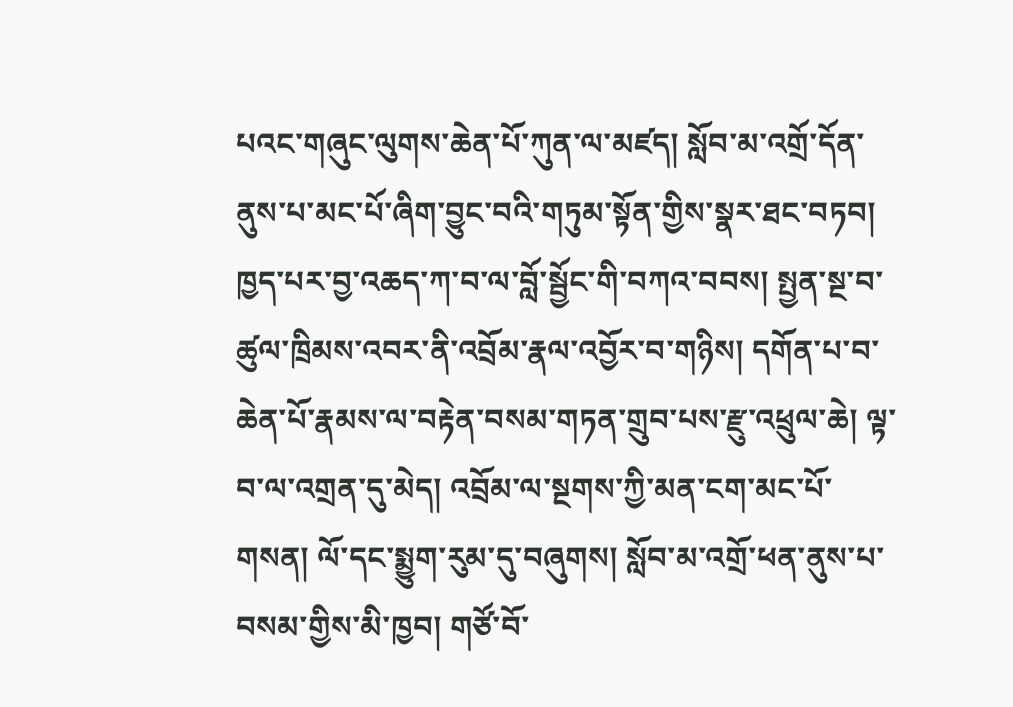པའང་གཞུང་ལུགས་ཆེན་པོ་ཀུན་ལ་མཛད། སློབ་མ་འགྲོ་དོན་ནུས་པ་མང་པོ་ཞིག་བྱུང་བའི་གཏུམ་སྟོན་གྱིས་སྣར་ཐང་བཏབ། ཁྱད་པར་བྱ་འཆད་ཀ་བ་ལ་བློ་སྦྱོང་གི་བཀའ་བབས། སྤྱན་སྔ་བ་ཚུལ་ཁྲིམས་འབར་ནི་འབྲོམ་རྣལ་འབྱོར་བ་གཉིས། དགོན་པ་བ་ཆེན་པོ་རྣམས་ལ་བརྟེན་བསམ་གཏན་གྲུབ་པས་རྫུ་འཕྲུལ་ཆེ། ལྟ་བ་ལ་འགྲན་དུ་མེད། འབྲོམ་ལ་སྔགས་ཀྱི་མན་ངག་མང་པོ་གསན། ལོ་དང་སྨྱུག་རུམ་དུ་བཞུགས། སློབ་མ་འགྲོ་ཕན་ནུས་པ་བསམ་གྱིས་མི་ཁྱབ། གཙོ་བོ་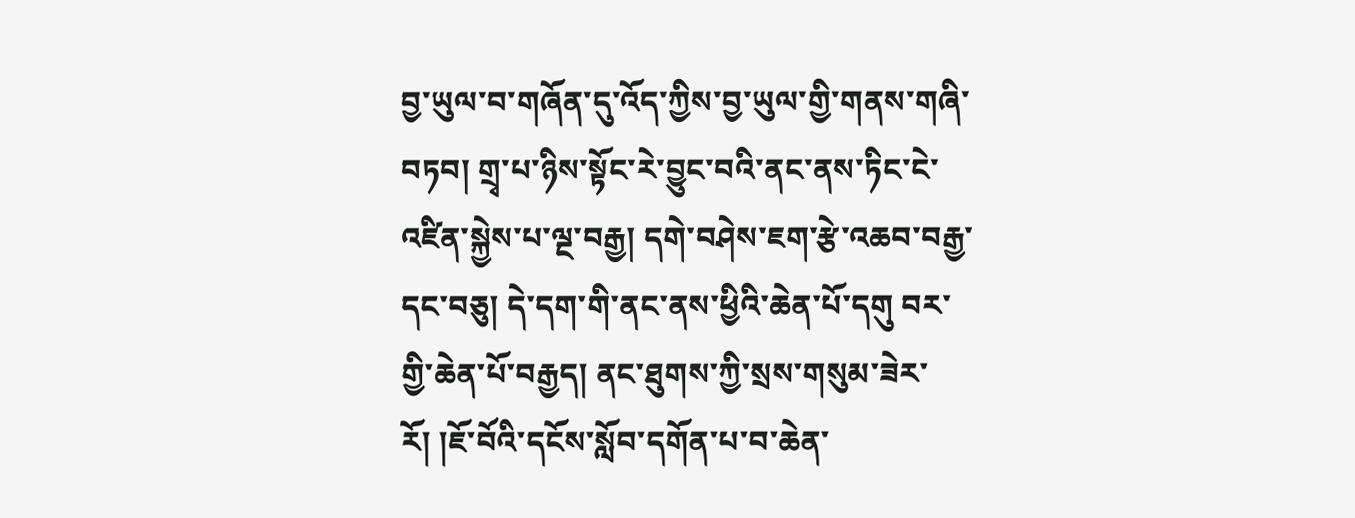བྱ་ཡུལ་བ་གཞོན་དུ་འོད་ཀྱིས་བྱ་ཡུལ་གྱི་གནས་གཞི་བཏབ། གྲྭ་པ་ཉིས་སྟོང་རེ་བྱུང་བའི་ནང་ནས་ཏིང་ངེ་འཛིན་སྐྱེས་པ་ལྔ་བརྒྱ། དགེ་བཤེས་ཇག་རྩེ་འཆབ་བརྒྱ་དང་བཅུ། དེ་དག་གི་ནང་ནས་ཕྱིའི་ཆེན་པོ་དགུ བར་གྱི་ཆེན་པོ་བརྒྱད། ནང་ཐུགས་ཀྱི་སྲས་གསུམ་ཟེར་རོ། །ཇོ་བོའི་དངོས་སློབ་དགོན་པ་བ་ཆེན་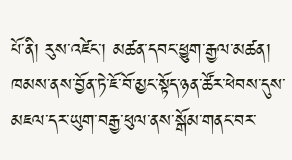པོ་ནི། རུས་འཛེང་། མཚན་དབང་ཕྱུག་རྒྱལ་མཚན། ཁམས་ནས་བྱོན་ཏེ་ཇོ་བོ་མྱང་སྟོད་ཉན་ཚོར་ཕེབས་དུས་མཇལ་དར་ཡུག་བརྒྱ་ཕུལ་ནས་སྒོམ་གནང་བར་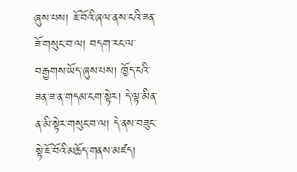ཞུས་པས། ཇོ་བོའི་ཞལ་ནས་ངའི་ཟན་ཟོ་གསུང་བ་ལ། བདག་རང་ལ་བརྒྱགས་ཡོད་ཞུས་པས། ཁྱོད་ངའི་ཟན་ཟ་ན་གདམ་ངག་སྟེར། དེ་ལྟ་མིན་ན་མི་སྟེར་གསུང་བ་ལ། དེ་ནས་བཟུང་སྟེ་ཇོ་བོའི་མཆོད་གནས་མཛད།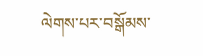ལེགས་པར་བསྒོམས་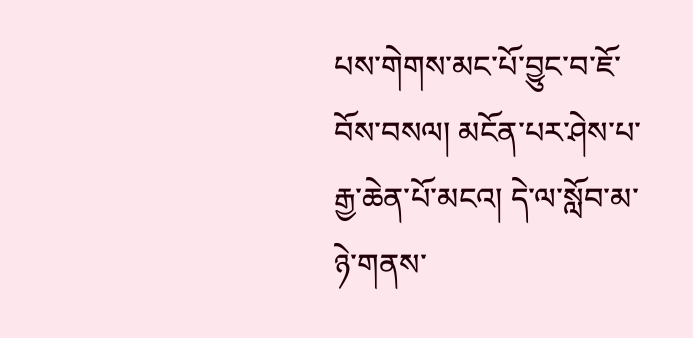པས་གེགས་མང་པོ་བྱུང་བ་ཇོ་བོས་བསལ། མངོན་པར་ཤེས་པ་རྒྱ་ཆེན་པོ་མངའ། དེ་ལ་སློབ་མ་ཉེ་གནས་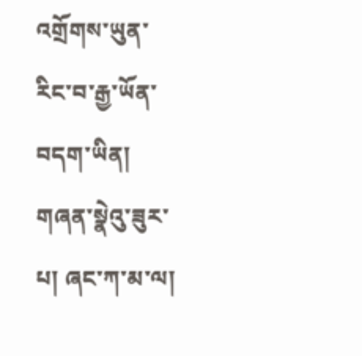འགྲོགས་ཡུན་རིང་བ་རྒྱ་ཡོན་བདག་ཡིན། གཞན་སྣེའུ་ཟུར་པ། ཞང་ཀ་མ་ལ།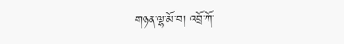གཉན་ལྷ་མོ་བ། འབྲོ་ཀོ་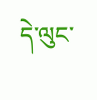དེ་ལུང་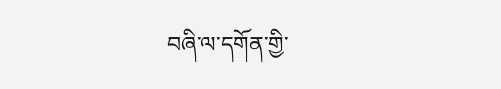བཞི་ལ་དགོན་གྱི་